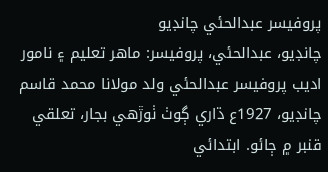پروفيسر عبدالحئي چانڊيو
چانڊيو، عبدالحئي، پروفيسر: ماهر تعليم ۽ نامور اديب پروفيسر عبدالحئي ولد مولانا محمد قاسم چانڊيو، 1927ع ڌاري ڳوٺ ٺوڙهي بجار، تعلقي قنبر ۾ ڄائو. ابتدائي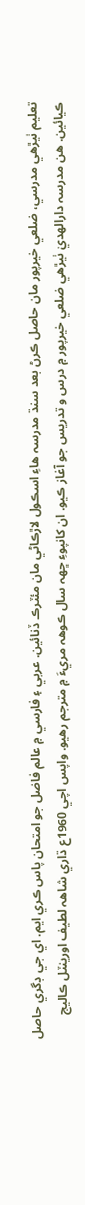تعليم ٺيڙهي مدرسي، ضلعي خيرپور مان حاصل ڪرڻ بعد سنڌ مدرسہ هاءِ اسڪول لاڙڪاڻي مان مئٽرڪ ڏنائين. عربي ۽ فارسي ۾ عالم فاضل جو امتحان پاس ڪري ايم. اي جي ڊگري حاصل ڪيائين. هن مدرسہ دارالهديٰ ٺيڙهي ضلعي خيرپور ۾ درس و تدريس جو آغاز ڪيو. ان کانپوءِ ڇھہ سال ڪوھہ مريءَ ۾ مترجم رهيو. واپس اچي 1960ع ڌاري شاھہ لطيف اورينٽل ڪاليج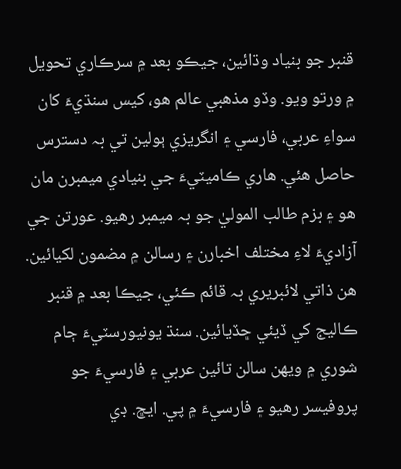قنبر جو بنياد وڌائين، جيڪو بعد ۾ سرڪاري تحويل ۾ ورتو ويو. وڏو مذهبي عالم هو، کيس سنڌيءَ کان سواءِ عربي، فارسي ۽ انگريزي ٻولين تي بہ دسترس حاصل هئي. هاري ڪاميٽيءَ جي بنيادي ميمبرن مان هو ۽ بزم طالب الموليٰ جو بہ ميمبر رهيو. عورتن جي آزاديءَ لاءِ مختلف اخبارن ۽ رسالن ۾ مضمون لکيائين. هن ذاتي لائبريري بہ قائم ڪئي، جيڪا بعد ۾ قنبر ڪاليج کي ڏيئي ڇڏيائين. سنڌ يونيورسٽيءَ ڄام شوري ۾ ويهن سالن تائين عربي ۽ فارسيءَ جو پروفيسر رهيو ۽ فارسيءَ ۾ پي. ايڇ. ڊي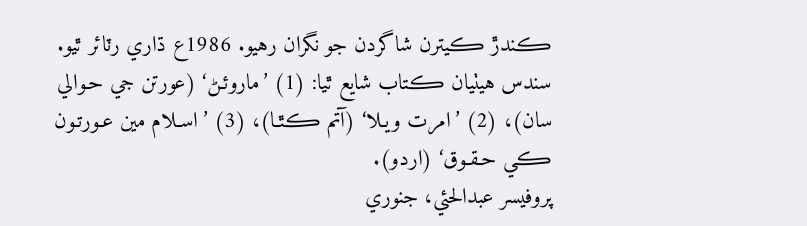ڪندڙ ڪيترن شاگردن جو نگران رهيو. 1986ع ڌاري رٽائر ٿيو. سندس هيٺيان ڪتاب شايع ٿيا: (1) ’ماروئـڻ‘ (عورتن جي حـوالي سان)، (2) ’امرت ويـلا‘ (آتم ڪٿـا)، (3) ’اسـلام مين عـورتـون ڪي حـقـوق‘ (اردو).
پروفيسر عبدالحئي، جنوري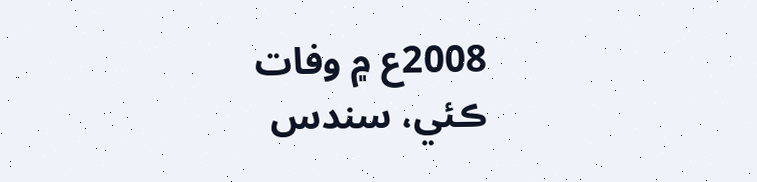2008ع ۾ وفات ڪئي، سندس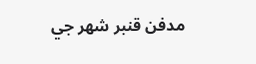مدفن قنبر شھر جي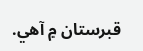قبرستان ۾ آهي.